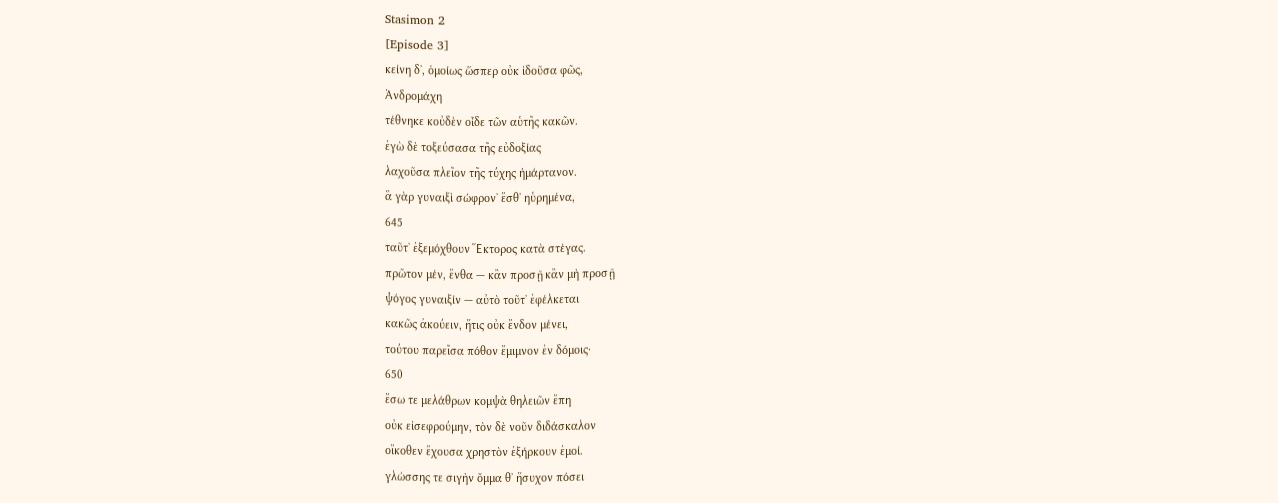Stasimon 2
[Episode 3]
κείνη δʼ, ὁμοίως ὥσπερ οὐκ ἰδοῦσα φῶς,
Ἀνδρομάχη
τέθνηκε κοὐδὲν οἶδε τῶν αὑτῆς κακῶν.
ἐγὼ δὲ τοξεύσασα τῆς εὐδοξίας
λαχοῦσα πλεῖον τῆς τύχης ἡμάρτανον.
ἃ γὰρ γυναιξὶ σώφρονʼ ἔσθʼ ηὑρημένα,
645
ταῦτʼ ἐξεμόχθουν Ἕκτορος κατὰ στέγας.
πρῶτον μέν, ἔνθα — κἂν προσῇ κἂν μὴ προσῇ
ψόγος γυναιξίν — αὐτὸ τοῦτʼ ἐφέλκεται
κακῶς ἀκούειν, ἥτις οὐκ ἔνδον μένει,
τούτου παρεῖσα πόθον ἔμιμνον ἐν δόμοις·
650
ἔσω τε μελάθρων κομψὰ θηλειῶν ἔπη
οὐκ εἰσεφρούμην, τὸν δὲ νοῦν διδάσκαλον
οἴκοθεν ἔχουσα χρηστὸν ἐξήρκουν ἐμοί.
γλώσσης τε σιγὴν ὄμμα θʼ ἥσυχον πόσει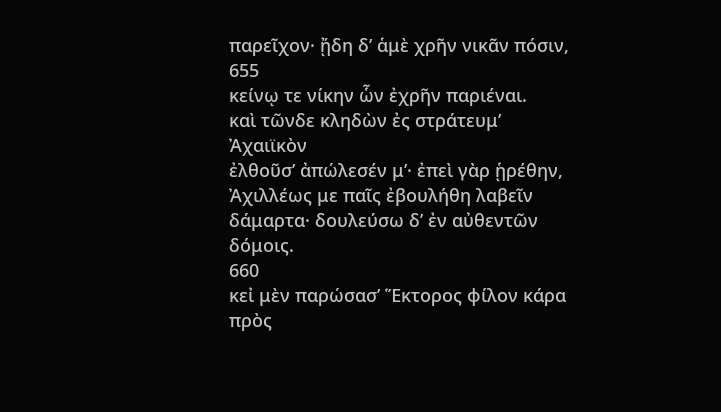παρεῖχον· ᾔδη δʼ ἁμὲ χρῆν νικᾶν πόσιν,
655
κείνῳ τε νίκην ὧν ἐχρῆν παριέναι.
καὶ τῶνδε κληδὼν ἐς στράτευμʼ Ἀχαιϊκὸν
ἐλθοῦσʼ ἀπώλεσέν μʼ· ἐπεὶ γὰρ ᾑρέθην,
Ἀχιλλέως με παῖς ἐβουλήθη λαβεῖν
δάμαρτα· δουλεύσω δʼ ἐν αὐθεντῶν δόμοις.
660
κεἰ μὲν παρώσασʼ Ἕκτορος φίλον κάρα
πρὸς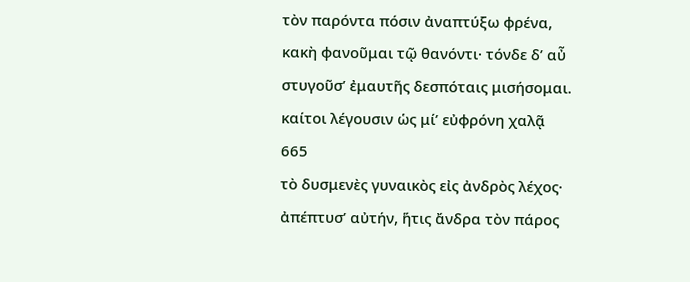τὸν παρόντα πόσιν ἀναπτύξω φρένα,
κακὴ φανοῦμαι τῷ θανόντι· τόνδε δʼ αὖ
στυγοῦσʼ ἐμαυτῆς δεσπόταις μισήσομαι.
καίτοι λέγουσιν ὡς μίʼ εὐφρόνη χαλᾷ
665
τὸ δυσμενὲς γυναικὸς εἰς ἀνδρὸς λέχος·
ἀπέπτυσʼ αὐτήν, ἥτις ἄνδρα τὸν πάρος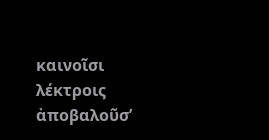καινοῖσι λέκτροις ἀποβαλοῦσʼ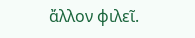ἄλλον φιλεῖ.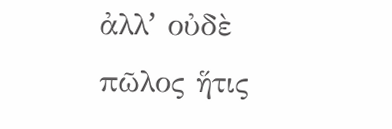ἀλλʼ οὐδὲ πῶλος ἥτις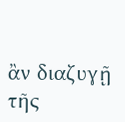ἂν διαζυγῇ
τῆς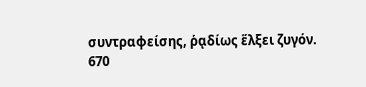συντραφείσης, ῥᾳδίως ἕλξει ζυγόν.
670